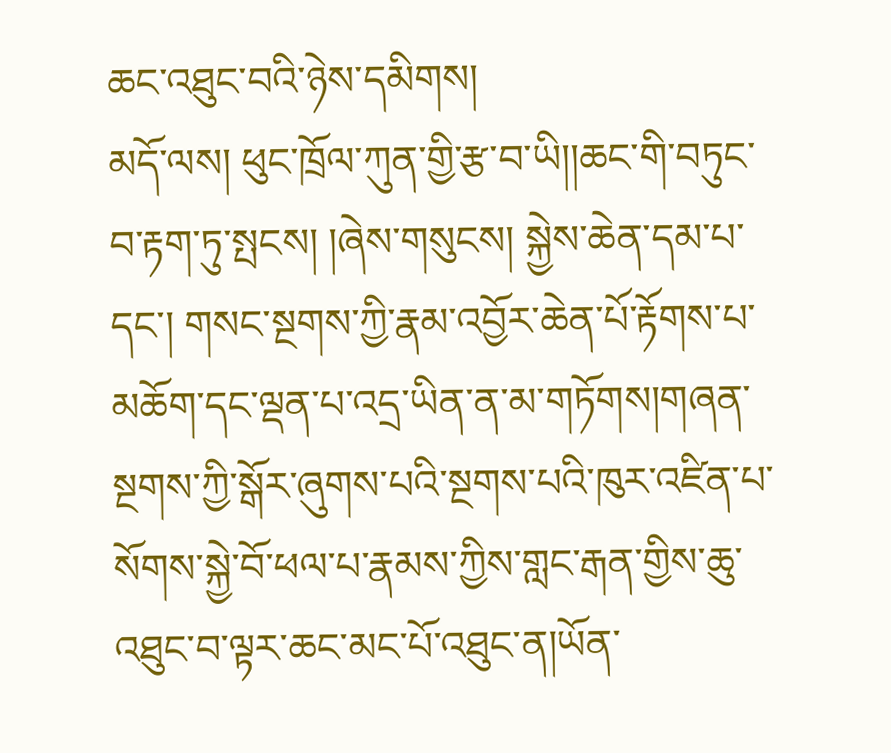ཆང་འཐུང་བའི་ཉེས་དམིགས།
མདོ་ལས། ཕུང་ཁྲོལ་ཀུན་གྱི་རྩ་བ་ཡི།།ཆང་གི་བཏུང་བ་རྟག་ཏུ་སྤངས། །ཞེས་གསུངས། སྐྱེས་ཆེན་དམ་པ་དང་། གསང་སྔགས་ཀྱི་རྣམ་འབྱོར་ཆེན་པོ་རྟོགས་པ་མཆོག་དང་ལྡན་པ་འདྲ་ཡིན་ན་མ་གཏོགས།གཞན་སྔགས་ཀྱི་སྒོར་ཞུགས་པའི་སྔགས་པའི་ཁུར་འཛིན་པ་སོགས་སྐྱེ་བོ་ཕལ་པ་རྣམས་ཀྱིས་གླང་རྒན་གྱིས་ཆུ་འཐུང་བ་ལྟར་ཆང་མང་པོ་འཐུང་ན།ཡོན་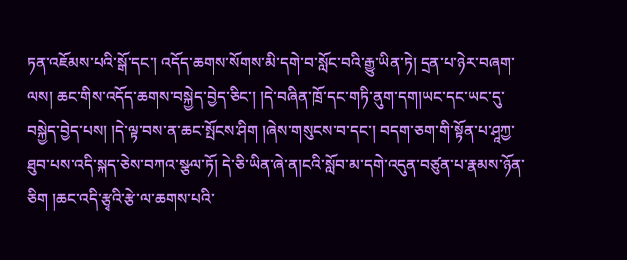ཏན་འཇོམས་པའི་སྒོ་དང་། འདོད་ཆགས་སོགས་མི་དགེ་བ་སློང་བའི་རྒྱུ་ཡིན་ཏེ། དྲན་པ་ཉེར་བཞག་ལས། ཆང་གིས་འདོད་ཆགས་བསྐྱེད་བྱེད་ཅིང་། །དེ་བཞིན་ཁྲོ་དང་གཏི་ནུག་དག།ཡང་དང་ཡང་དུ་བསྐྱེད་བྱེད་པས། །དེ་ལྟ་བས་ན་ཆང་སྤོངས་ཤིག །ཞེས་གསུངས་བ་དང་། བདག་ཅག་གི་སྟོན་པ་ཤཱཀྱ་ཐུབ་པས་འདི་སྐད་ཅེས་བཀའ་སྩལ་ཏོ། དེ་ཅི་ཡིན་ཞེ་ན།ངའི་སློབ་མ་དགེ་འདུན་བཙུན་པ་རྣམས་ཉོན་ཅིག །ཆང་འདི་རྩྭའི་རྩེ་ལ་ཆགས་པའི་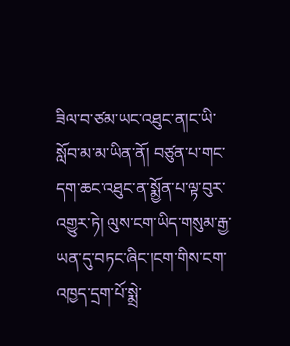ཟིལ་བ་ཙམ་ཡང་འཐུང་ན།ང་ཡི་སློབ་མ་མ་ཡིན་ནོ། བཙུན་པ་གང་དག་ཆང་འཐུང་ན་སྨྱོན་པ་ལྟ་བུར་འགྱུར་ཏེ། ལུས་ངག་ཡིད་གསུམ་རྒྱ་ཡན་དུ་བཏང་ཞིང་།ངག་གིས་ངག་འཁྱད་དྲག་པོ་སྨྲེ་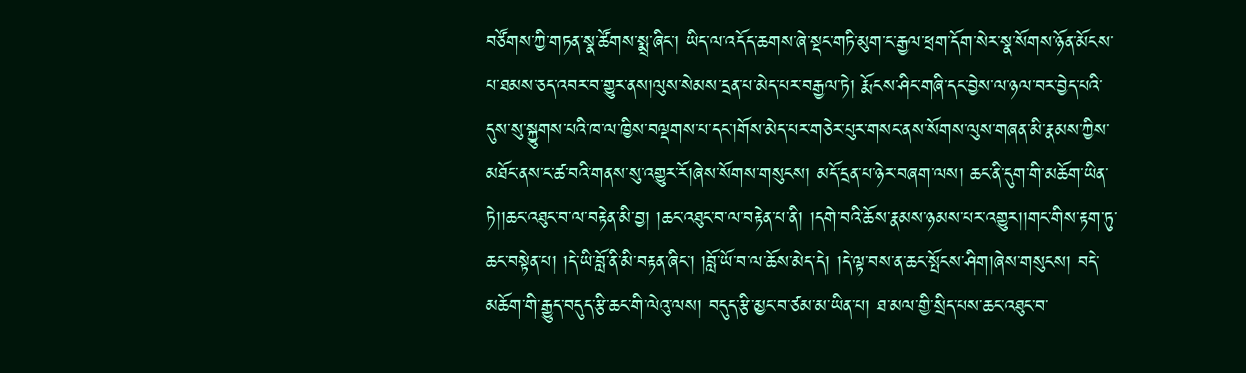བཙོགས་ཀྱི་གཏན་སྣ་ཚོགས་སྨྲ་ཞིང་། ཡིད་ལ་འདོད་ཆགས་ཞེ་སྡང་གཏི་མུག་ང་རྒྱལ་ཕྲག་དོག་སེར་སྣ་སོགས་ཉོན་མོངས་པ་ཐམས་ཅད་འབར་བ་གྱུར་ནས།ལུས་སེམས་དྲན་པ་མེད་པར་བརྒྱལ་ཏེ། རྨོངས་ཤིང་གཞི་དང་བྱེས་ལ་ཉལ་བར་བྱེད་པའི་དུས་སུ་སྐྱུགས་པའི་ཁ་ལ་ཁྱིས་བལྡགས་པ་དང་།གོས་མེད་པར་གཅེར་པུར་གསང་ནས་སོགས་ལུས་གཞན་མི་རྣམས་ཀྱིས་མཐོང་ནས་ང་ཚ་བའི་གནས་སུ་འགྱུར་རོ།ཞེས་སོགས་གསུངས། མདོ་དྲན་པ་ཉེར་བཞག་ལས། ཆང་ནི་དུག་གི་མཆོག་ཡིན་ཏེ།།ཆང་འཐུང་བ་ལ་བརྟེན་མི་བྱ། །ཆང་འཐུང་བ་ལ་བརྟེན་པ་ནི། །དགེ་བའི་ཆོས་རྣམས་ཉམས་པར་འགྱུར།།གང་གིས་རྟག་ཏུ་ཆང་བསྟེན་པ། །དེ་ཡི་བློ་ནི་མི་བརྟན་ཞིང་། །བློ་ཡོ་བ་ལ་ཆོས་མེད་དེ། །དེ་ལྟ་བས་ན་ཆང་སྤོངས་ཤིག།ཞེས་གསུངས། བདེ་མཆོག་གི་རྒྱུད་བདུད་རྩི་ཆང་གི་ལེའུ་ལས། བདུད་རྩི་མྱང་བ་ཙམ་མ་ཡིན་པ། ཐ་མལ་གྱི་སྲིད་པས་ཆང་འཐུང་བ་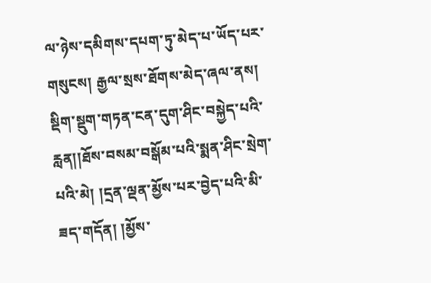ལ་ཉེས་དམིགས་དཔག་ཏུ་མེད་པ་ཡོད་པར་གསུངས། རྒྱལ་སྲས་ཐོགས་མེད་ཞལ་ནས། སྡིག་སྡུག་གཏན་ངན་དུག་ཤིང་བསྐྱེད་པའི་རླན།།ཐོས་བསམ་བསྒོམ་པའི་སྨན་ཤིང་སྲེག་པའི་མེ། །དྲན་ལྡན་མྱོས་པར་བྱེད་པའི་མི་ཟད་གདོན། །མྱོས་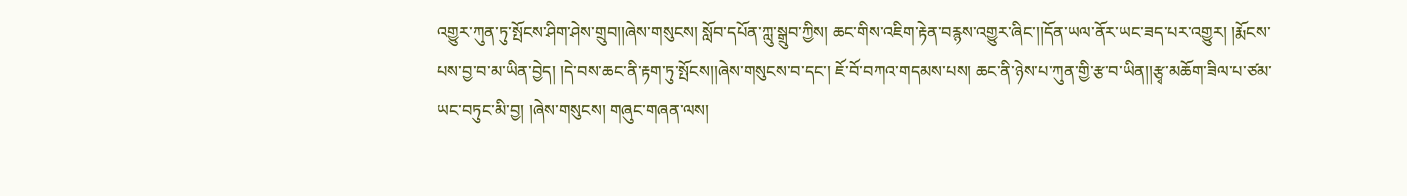འགྱུར་ཀུན་ཏུ་སྤོངས་ཤིག་ཤེས་གྲུབ།།ཞེས་གསུངས། སློབ་དཔོན་ཀླུ་སྒྲུབ་ཀྱིས། ཆང་གིས་འཇིག་རྟེན་བརྙས་འགྱུར་ཞིང་།།དོན་ཡལ་ནོར་ཡང་ཟད་པར་འགྱུར། །རྨོངས་པས་བྱ་བ་མ་ཡིན་བྱེད། །དེ་བས་ཆང་ནི་རྟག་ཏུ་སྤོངས།།ཞེས་གསུངས་བ་དང་། ཇོ་བོ་བཀའ་གདམས་པས། ཆང་ནི་ཉེས་པ་ཀུན་གྱི་རྩ་བ་ཡིན།།རྩྭ་མཆོག་ཟིལ་པ་ཙམ་ཡང་བཏུང་མི་བྱ། །ཞེས་གསུངས། གཞུང་གཞན་ལས།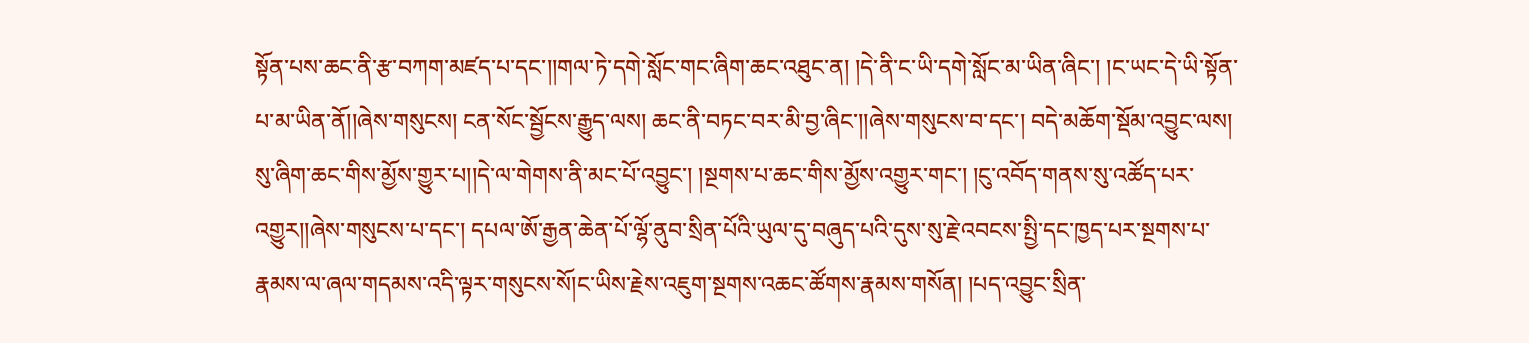སྟོན་པས་ཆང་ནི་རྩ་བཀག་མཛད་པ་དང་།།གལ་ཏེ་དགེ་སློང་གང་ཞིག་ཆང་འཐུང་ན། །དེ་ནི་ང་ཡི་དགེ་སློང་མ་ཡིན་ཞིང་། །ང་ཡང་དེ་ཡི་སྟོན་པ་མ་ཡིན་ནོ།།ཞེས་གསུངས། ངན་སོང་སྦྱོངས་རྒྱུད་ལས། ཆང་ནི་བཏང་བར་མི་བྱ་ཞིང་།།ཞེས་གསུངས་བ་དང་། བདེ་མཆོག་སྡོམ་འབྱུང་ལས། སུ་ཞིག་ཆང་གིས་མྱོས་གྱུར་པ།།དེ་ལ་གེགས་ནི་མང་པོ་འབྱུང་། །སྔགས་པ་ཆང་གིས་མྱོས་འགྱུར་གང་། །ངུ་འབོད་གནས་སུ་འཚོད་པར་འགྱུར།།ཞེས་གསུངས་པ་དང་། དཔལ་ཨོ་རྒྱན་ཆེན་པོ་ལྷོ་ནུབ་སྲིན་པོའི་ཡུལ་དུ་བཞུད་པའི་དུས་སུ་རྗེ་འབངས་སྤྱི་དང་ཁྱད་པར་སྔགས་པ་རྣམས་ལ་ཞལ་གདམས་འདི་ལྟར་གསུངས་སོ།ང་ཡིས་རྗེས་འཇུག་སྔགས་འཆང་ཚོགས་རྣམས་གསོན། །པད་འབྱུང་སྲིན་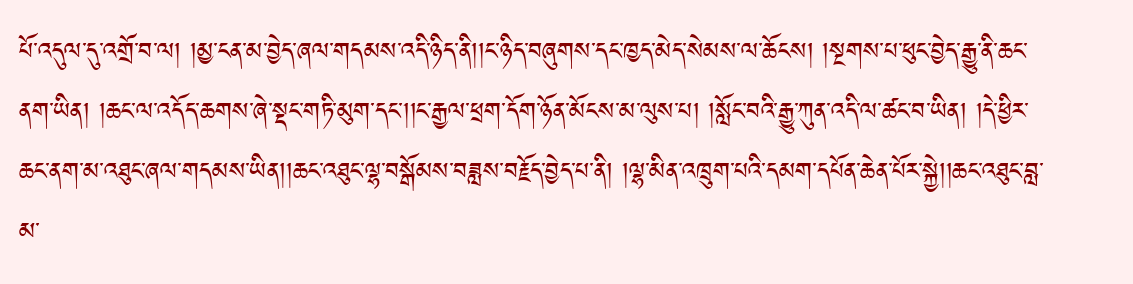པོ་འདུལ་དུ་འགྲོ་བ་ལ། །མྱ་ངན་མ་བྱེད་ཞལ་གདམས་འདི་ཉིད་ནི།།ང་ཉིད་བཞུགས་དང་ཁྱད་མེད་སེམས་ལ་ཆོངས། །སྔགས་པ་ཕུང་བྱེད་རྒྱུ་ནི་ཆང་ནག་ཡིན། །ཆང་ལ་འདོད་ཆགས་ཞེ་སྡང་གཏི་མུག་དང་།།ང་རྒྱལ་ཕྲག་དོག་ཉོན་མོངས་མ་ལུས་པ། །སློང་བའི་རྒྱུ་ཀུན་འདི་ལ་ཚང་བ་ཡིན། །དེ་ཕྱིར་ཆང་ནག་མ་འཐུང་ཞལ་གདམས་ཡིན།།ཆང་འཐུང་ལྷ་བསྒོམས་བཟླས་བརྗོད་བྱེད་པ་ནི། །ལྷ་མིན་འཁྲུག་པའི་དམག་དཔོན་ཆེན་པོར་སྐྱེ།།ཆང་འཐུང་བླ་མ་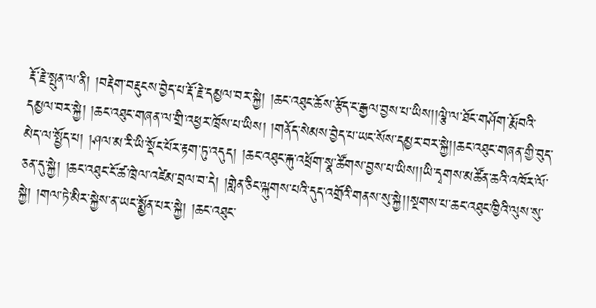རྡོ་རྗེ་སྤུན་ལ་ནི། །བརྡེག་བརྡུངས་བྱེད་པ་རྡོ་རྗེ་དམྱལ་བར་སྐྱེ། །ཆང་འཐུང་ཆོས་རྩོད་ང་རྒྱལ་བྱས་པ་ཡིས།།ལྕེ་ལ་ཐོང་གཤོག་རྨོ་བའི་དམྱལ་བར་སྐྱེ། །ཆང་འཐུང་གཞན་ལ་གྲི་འཕྱར་ཁྲོས་པ་ཡིས། །གནོད་སེམས་བྱེད་པ་ཡང་སོས་དམྱར་བར་སྐྱེ།།ཆང་འཐུང་གཞན་གྱི་བུད་མེད་ལ་སྤྱོད་པ། །ཤལ་མ་རི་ཡི་སྡོང་པོར་རྟག་ཏུ་འདུད། །ཆང་འཐུང་རྐུ་འཕྲོག་སྣ་ཚོགས་བྱས་པ་ཡིས།།ཡི་དྭགས་མཚོན་ཆའི་འཁོར་ལོ་ཅན་དུ་སྐྱེ། །ཆང་འཐུང་ངོ་ཚ་ཁྲེལ་འཛེམ་བྲལ་བ་དེ། །གླེན་ཅིང་ལྐུགས་པའི་དུད་འགྲོའི་གནས་སུ་སྐྱེ།།སྔགས་པ་ཆང་འཐུང་ཁྱིའི་ལུས་སུ་སྐྱེ། །གལ་ཏེ་མིར་སྐྱེས་ན་ཡང་སྨྱོན་པར་སྐྱེ། །ཆང་འཐུང་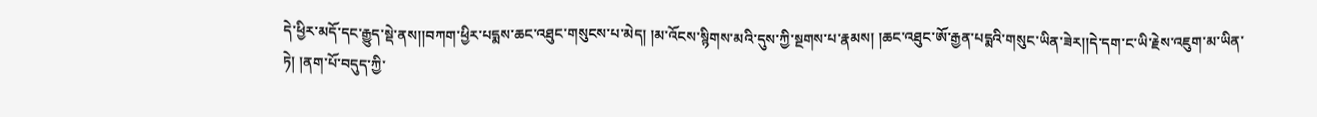དེ་ཕྱིར་མདོ་དང་རྒྱུད་སྡེ་ནས།།བཀག་ཕྱིར་པདྨས་ཆང་འཐུང་གསུངས་པ་མེད། །མ་འོངས་སྙིགས་མའི་དུས་ཀྱི་སྔགས་པ་རྣམས། །ཆང་འཐུང་ཨོ་རྒྱན་པདྨའི་གསུང་ཡིན་ཟེར།།དེ་དག་ང་ཡི་རྗེས་འཇུག་མ་ཡིན་ཏེ། །ནག་པོ་བདུད་ཀྱི་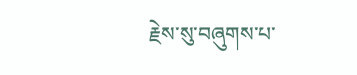རྗེས་སུ་བཞུགས་པ་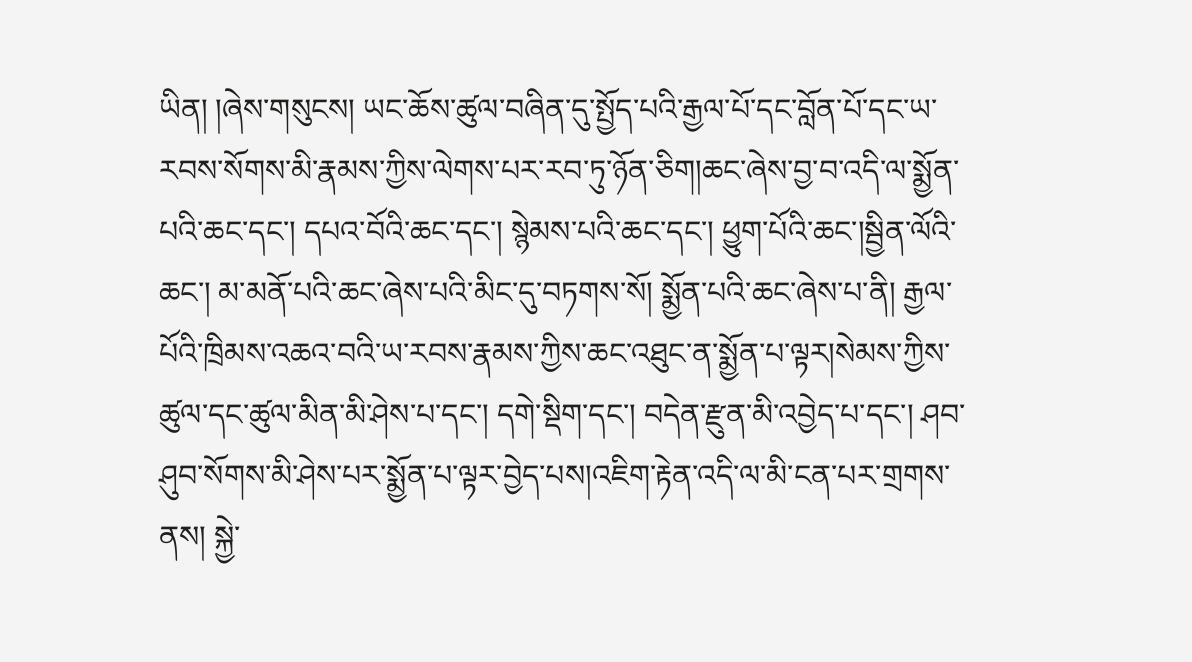ཡིན། །ཞེས་གསུངས། ཡང་ཆོས་ཚུལ་བཞིན་དུ་སྤྱོད་པའི་རྒྱལ་པོ་དང་བློན་པོ་དང་ཡ་རབས་སོགས་མི་རྣམས་ཀྱིས་ལེགས་པར་རབ་ཏུ་ཉོན་ཅིག།ཆང་ཞེས་བྱ་བ་འདི་ལ་སྨྱོན་པའི་ཆང་དང་། དཔའ་བོའི་ཆང་དང་། སྙེམས་པའི་ཆང་དང་། ཕྱུག་པོའི་ཆང་།སྦྱིན་ལོའི་ཆང་། མ་མནོ་པའི་ཆང་ཞེས་པའི་མིང་དུ་བཏགས་སོ། སྨྱོན་པའི་ཆང་ཞེས་པ་ནི། རྒྱལ་པོའི་ཁྲིམས་འཆའ་བའི་ཡ་རབས་རྣམས་ཀྱིས་ཆང་འཐུང་ན་སྨྱོན་པ་ལྟར།སེམས་ཀྱིས་ཚུལ་དང་ཚུལ་མིན་མི་ཤེས་པ་དང་། དགེ་སྡིག་དང་། བདེན་རྫུན་མི་འབྱེད་པ་དང་། ཤབ་ཤུབ་སོགས་མི་ཤེས་པར་སྨྱོན་པ་ལྟར་བྱེད་པས།འཇིག་རྟེན་འདི་ལ་མི་ངན་པར་གྲགས་ནས། སྐྱེ་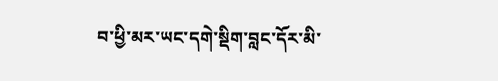བ་ཕྱི་མར་ཡང་དགེ་སྡིག་བླང་དོར་མི་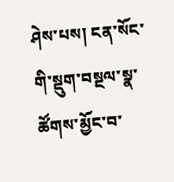ཤེས་པས། ངན་སོང་གི་སྡུག་བསྔལ་སྣ་ཚོགས་མྱོང་བ་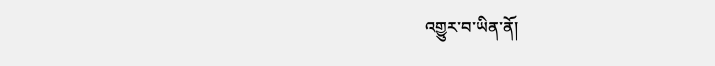འགྱུར་བ་ཡིན་ནོ།